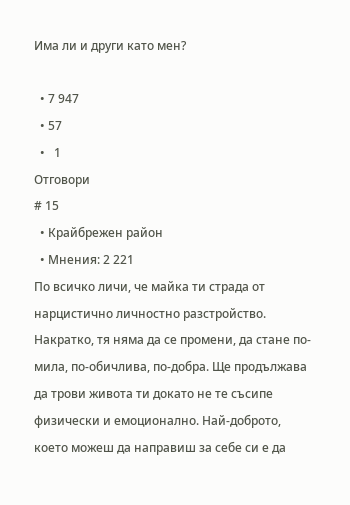Има ли и други като мен?

  • 7 947
  • 57
  •   1
Отговори
# 15
  • Крайбрежен район
  • Мнения: 2 221
По всичко личи, че майка ти страда от нарцистично личностно разстройство. Накратко, тя няма да се промени, да стане по-мила, по-обичлива, по-добра. Ще продължава да трови живота ти докато не те съсипе физически и емоционално. Най-доброто, което можеш да направиш за себе си е да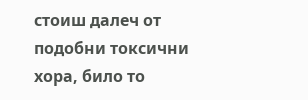стоиш далеч от подобни токсични хора, било то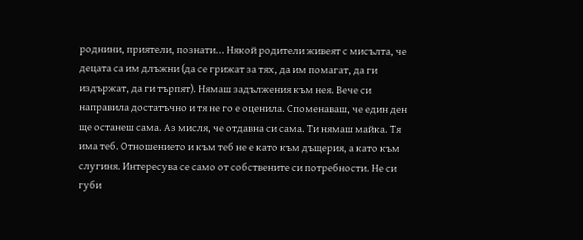роднини, приятели, познати... Някой родители живеят с мисълта, че децата са им длъжни (да се грижат за тях, да им помагат, да ги издържат, да ги търпят). Нямаш задължения към нея. Вече си направила достатъчно и тя не го е оценила. Споменаваш, че един ден ще останеш сама. Аз мисля, че отдавна си сама. Ти нямаш майка. Тя има теб. Отношението и към теб не е като към дъщерия, а като към слугиня. Интересува се само от собствените си потребности. Не си губи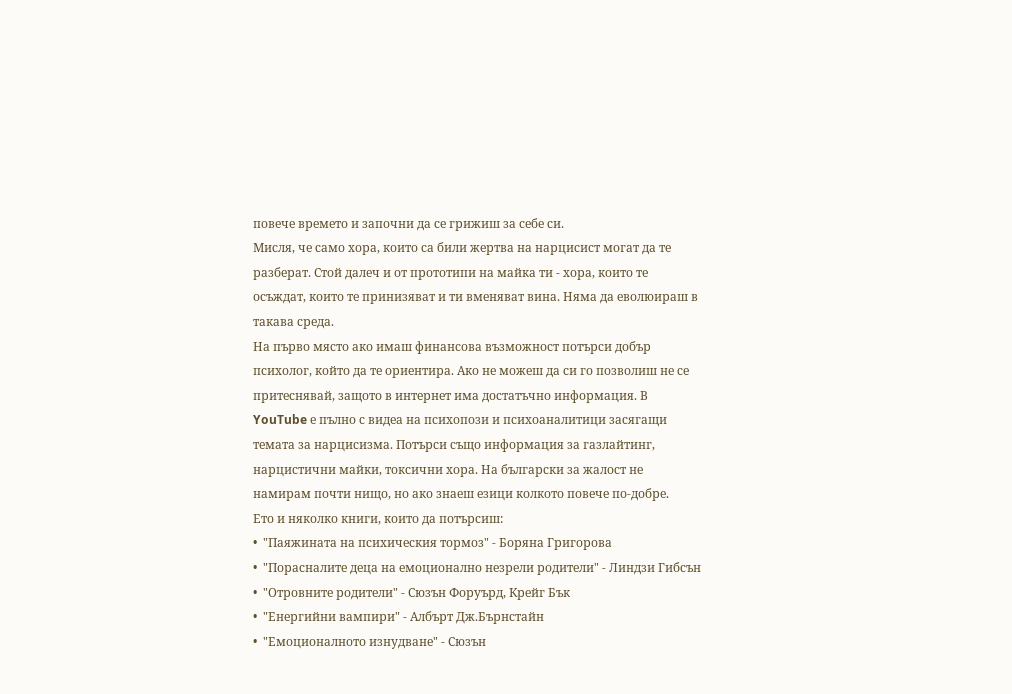повече времето и започни да се грижиш за себе си.
Мисля, че само хора, които са били жертва на нарцисист могат да те разберат. Стой далеч и от прототипи на майка ти - хора, които те осъждат, които те принизяват и ти вменяват вина. Няма да еволюираш в такава среда.
На първо място ако имаш финансова възможност потърси добър психолог, който да те ориентира. Ако не можеш да си го позволиш не се притеснявай, защото в интернет има достатъчно информация. В YouTube е пълно с видеа на психопози и психоаналитици засягащи темата за нарцисизма. Потърси също информация за газлайтинг, нарцистични майки, токсични хора. На български за жалост не намирам почти нищо, но ако знаеш езици колкото повече по-добре.
Ето и няколко книги, които да потърсиш:
•  "Паяжината на психическия тормоз" - Боряна Григорова
•  "Порасналите деца на емоционално незрели родители" - Линдзи Гибсън
•  "Отровните родители" - Сюзън Форуърд, Крейг Бък
•  "Енергийни вампири" - Албърт Дж.Бърнстайн
•  "Емоционалното изнудване" - Сюзън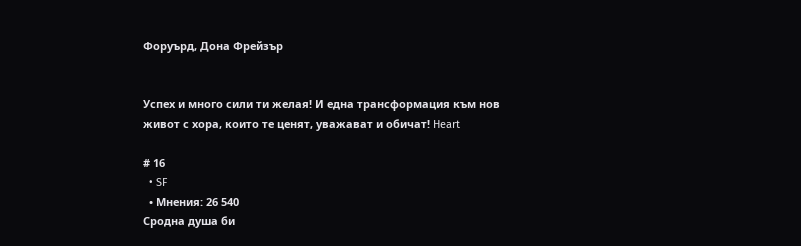Форуърд, Дона Фрейзър


Успех и много сили ти желая! И една трансформация към нов живот с хора, които те ценят, уважават и обичат! Heart

# 16
  • SF
  • Мнения: 26 540
Сродна душа би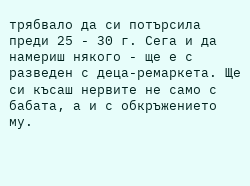трябвало да си потърсила преди 25 - 30 г. Сега и да намериш някого - ще е с разведен с деца-ремаркета. Ще си късаш нервите не само с бабата, а и с обкръжението му.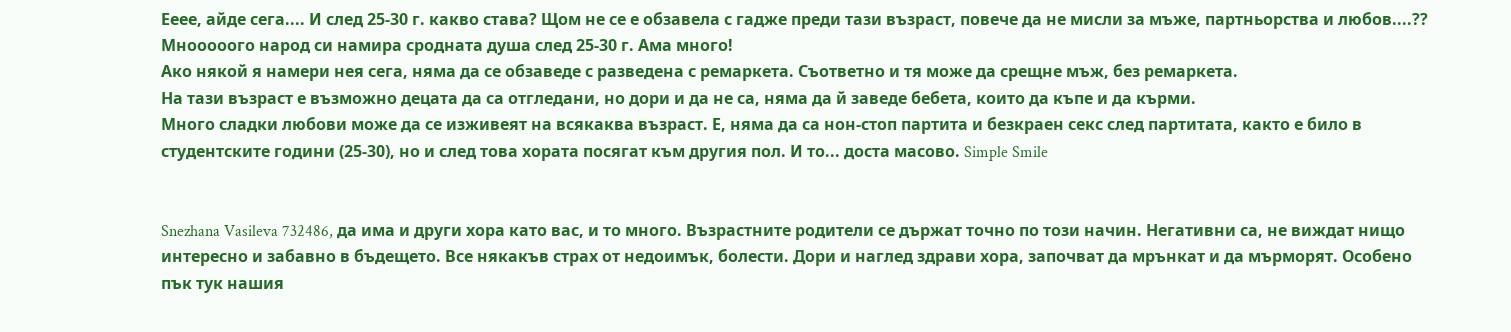Ееее, айде сега.... И след 25-30 г. какво става? Щом не се е обзавела с гадже преди тази възраст, повече да не мисли за мъже, партньорства и любов....??
Мнооооого народ си намира сродната душа след 25-30 г. Ама много!
Ако някой я намери нея сега, няма да се обзаведе с разведена с ремаркета. Съответно и тя може да срещне мъж, без ремаркета.
На тази възраст е възможно децата да са отгледани, но дори и да не са, няма да й заведе бебета, които да къпе и да кърми.
Много сладки любови може да се изживеят на всякаква възраст. Е, няма да са нон-стоп партита и безкраен секс след партитата, както е било в студентските години (25-30), но и след това хората посягат към другия пол. И то... доста масово. Simple Smile


Snezhana Vasileva 732486, да има и други хора като вас, и то много. Възрастните родители се държат точно по този начин. Негативни са, не виждат нищо интересно и забавно в бъдещето. Все някакъв страх от недоимък, болести. Дори и наглед здрави хора, започват да мрънкат и да мърморят. Особено пък тук нашия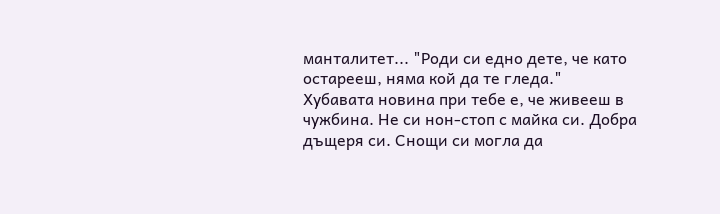манталитет... "Роди си едно дете, че като остарееш, няма кой да те гледа."
Хубавата новина при тебе е, че живееш в чужбина. Не си нон-стоп с майка си. Добра дъщеря си. Снощи си могла да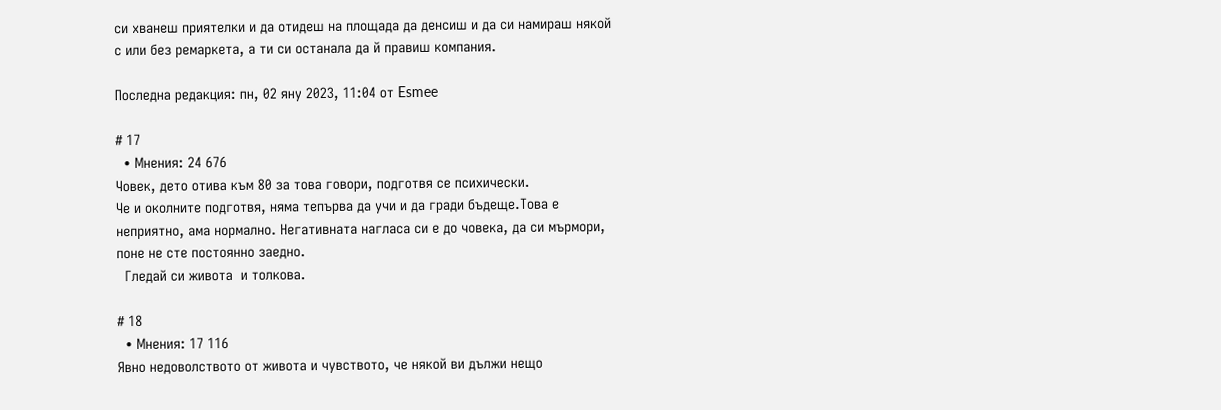си хванеш приятелки и да отидеш на площада да денсиш и да си намираш някой с или без ремаркета, а ти си останала да й правиш компания.

Последна редакция: пн, 02 яну 2023, 11:04 от Esmee

# 17
  • Мнения: 24 676
Човек, дето отива към 80 за това говори, подготвя се психически.
Че и околните подготвя, няма тепърва да учи и да гради бъдеще.Това е неприятно, ама нормално. Негативната нагласа си е до човека, да си мърмори, поне не сте постоянно заедно.
  Гледай си живота  и толкова.

# 18
  • Мнения: 17 116
Явно недоволството от живота и чувството, че някой ви дължи нещо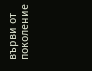върви от поколение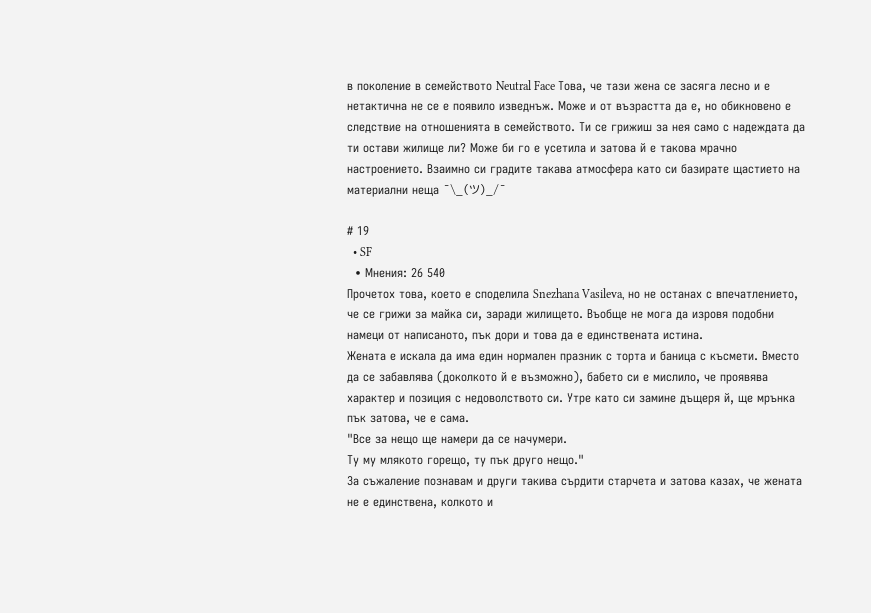в поколение в семейството Neutral Face Това, че тази жена се засяга лесно и е нетактична не се е появило изведнъж. Може и от възрастта да е, но обикновено е следствие на отношенията в семейството. Ти се грижиш за нея само с надеждата да ти остави жилище ли? Може би го е усетила и затова й е такова мрачно настроението. Взаимно си градите такава атмосфера като си базирате щастието на материални неща ¯\_(ツ)_/¯

# 19
  • SF
  • Мнения: 26 540
Прочетох това, което е споделила Snezhana Vasileva, но не останах с впечатлението, че се грижи за майка си, заради жилището. Въобще не мога да изровя подобни намеци от написаното, пък дори и това да е единствената истина.
Жената е искала да има един нормален празник с торта и баница с късмети. Вместо да се забавлява (доколкото й е възможно), бабето си е мислило, че проявява характер и позиция с недоволството си. Утре като си замине дъщеря й, ще мрънка пък затова, че е сама.
"Все за нещо ще намери да се начумери.
Ту му млякото горещо, ту пък друго нещо."
За съжаление познавам и други такива сърдити старчета и затова казах, че жената не е единствена, колкото и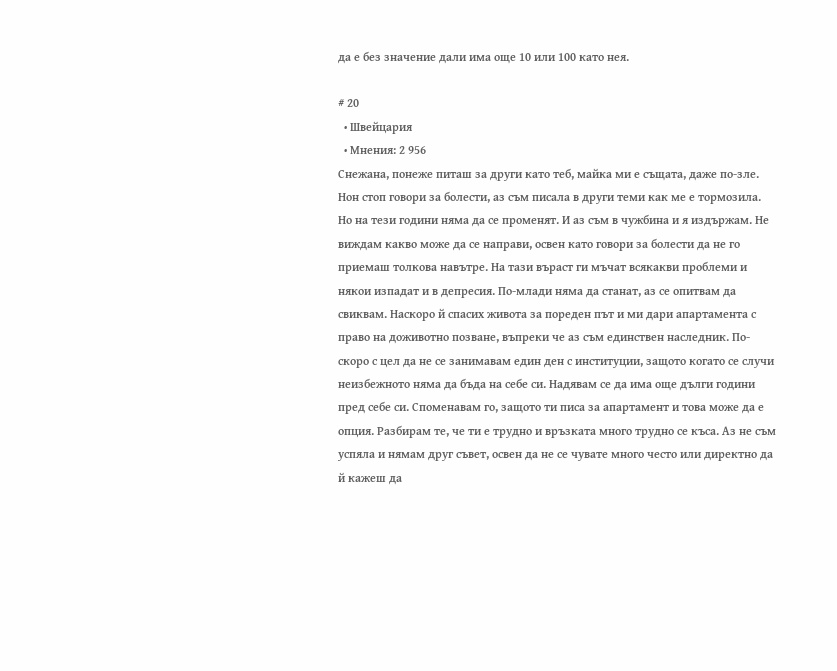да е без значение дали има още 10 или 100 като нея.

# 20
  • Швейцария
  • Мнения: 2 956
Снежана, понеже питаш за други като теб, майка ми е същата, даже по-зле. Нон стоп говори за болести, аз съм писала в други теми как ме е тормозила. Но на тези години няма да се променят. И аз съм в чужбина и я издържам. Не виждам какво може да се направи, освен като говори за болести да не го приемаш толкова навътре. На тази въраст ги мъчат всякакви проблеми и някои изпадат и в депресия. По-млади няма да станат, аз се опитвам да свиквам. Наскоро й спасих живота за пореден път и ми дари апартамента с право на доживотно позване, въпреки че аз съм единствен наследник. По-скоро с цел да не се занимавам един ден с институции, защото когато се случи неизбежното няма да бъда на себе си. Надявам се да има още дълги години пред себе си. Споменавам го, защото ти писа за апартамент и това може да е опция. Разбирам те, че ти е трудно и връзката много трудно се къса. Аз не съм успяла и нямам друг съвет, освен да не се чувате много често или директно да й кажеш да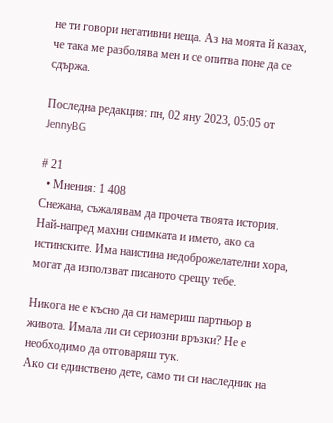не ти говори негативни неща. Аз на моята й казах, че така ме разболява мен и се опитва поне да се сдържа.

Последна редакция: пн, 02 яну 2023, 05:05 от JennyBG

# 21
  • Мнения: 1 408
Снежана, съжалявам да прочета твоята история. Най-напред махни снимката и името, ако са истинските. Има наистина недоброжелателни хора, могат да използват писаното срещу тебе.

Никога не е късно да си намериш партньор в живота. Имала ли си сериозни връзки? Не е необходимо да отговаряш тук.
Ако си единствено дете, само ти си наследник на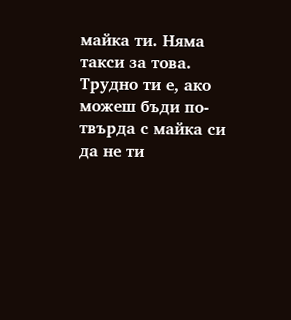майка ти. Няма такси за това.
Трудно ти е, ако можеш бъди по-твърда с майка си да не ти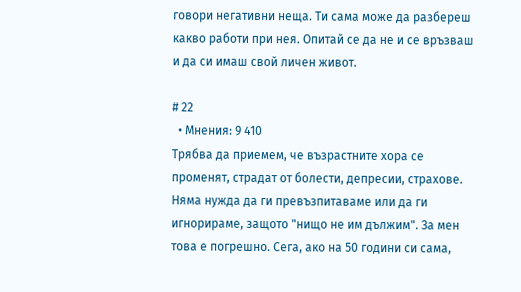говори негативни неща. Ти сама може да разбереш какво работи при нея. Опитай се да не и се връзваш и да си имаш свой личен живот.

# 22
  • Мнения: 9 410
Трябва да приемем, че възрастните хора се променят, страдат от болести, депресии, страхове. Няма нужда да ги превъзпитаваме или да ги игнорираме, защото "нищо не им дължим". За мен това е погрешно. Сега, ако на 50 години си сама,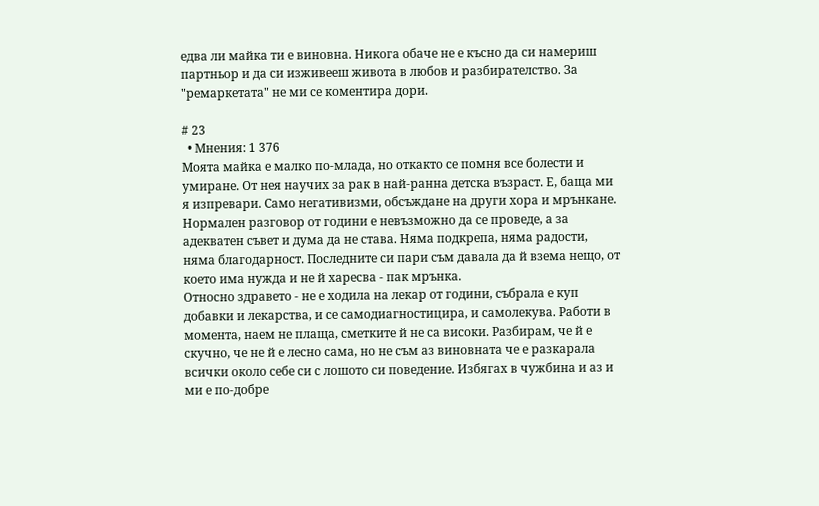едва ли майка ти е виновна. Никога обаче не е късно да си намериш партньор и да си изживееш живота в любов и разбирателство. За "ремаркетата" не ми се коментира дори.

# 23
  • Мнения: 1 376
Моята майка е малко по-млада, но откакто се помня все болести и умиране. От нея научих за рак в най-ранна детска възраст. Е, баща ми я изпревари. Само негативизми, обсъждане на други хора и мрънкане. Нормален разговор от години е невъзможно да се проведе, а за адекватен съвет и дума да не става. Няма подкрепа, няма радости, няма благодарност. Последните си пари съм давала да й взема нещо, от което има нужда и не й харесва - пак мрънка.
Относно здравето - не е ходила на лекар от години, събрала е куп добавки и лекарства, и се самодиагностицира, и самолекува. Работи в момента, наем не плаща, сметките й не са високи. Разбирам, че й е скучно, че не й е лесно сама, но не съм аз виновната че е разкарала всички около себе си с лошото си поведение. Избягах в чужбина и аз и ми е по-добре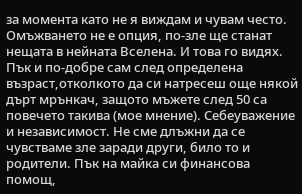за момента като не я виждам и чувам често.
Омъжването не е опция, по-зле ще станат нещата в нейната Вселена. И това го видях. Пък и по-добре сам след определена възраст,отколкото да си натресеш още някой дърт мрънкач, защото мъжете след 50 са повечето такива (мое мнение). Себеуважение и независимост. Не сме длъжни да се чувстваме зле заради други, било то и родители. Пък на майка си финансова помощ,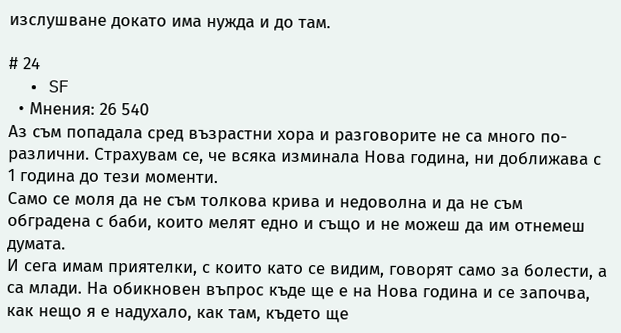изслушване докато има нужда и до там.

# 24
  • SF
  • Мнения: 26 540
Аз съм попадала сред възрастни хора и разговорите не са много по-различни. Страхувам се, че всяка изминала Нова година, ни доближава с 1 година до тези моменти.
Само се моля да не съм толкова крива и недоволна и да не съм обградена с баби, които мелят едно и също и не можеш да им отнемеш думата.
И сега имам приятелки, с които като се видим, говорят само за болести, а са млади. На обикновен въпрос къде ще е на Нова година и се започва, как нещо я е надухало, как там, където ще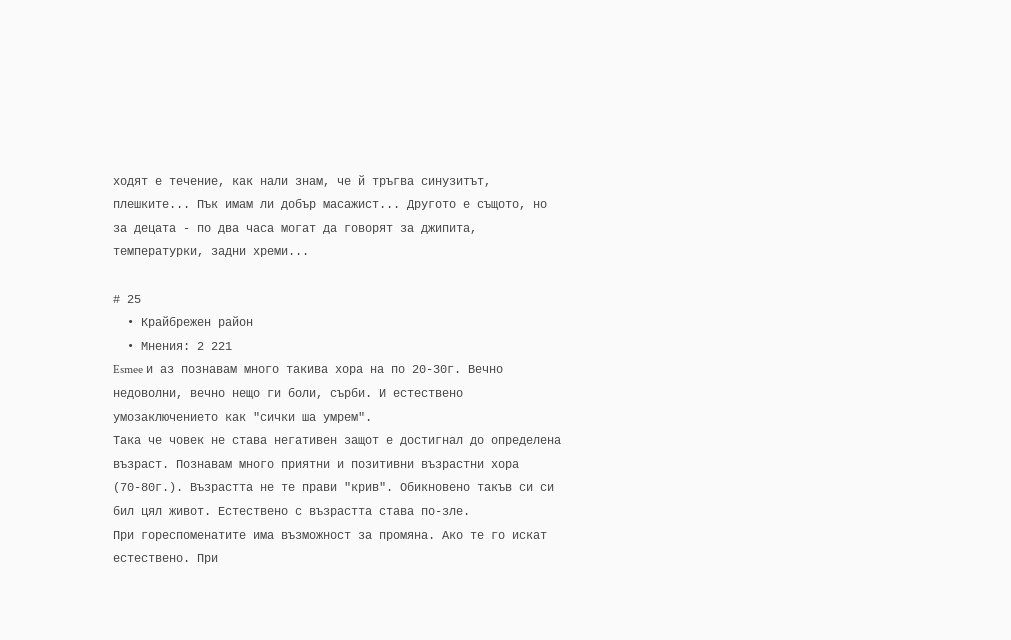ходят е течение, как нали знам, че й тръгва синузитът, плешките... Пък имам ли добър масажист... Другото е същото, но за децата - по два часа могат да говорят за джипита, температурки, задни хреми...

# 25
  • Крайбрежен район
  • Мнения: 2 221
Esmee и аз познавам много такива хора на по 20-30г. Вечно недоволни, вечно нещо ги боли, сърби. И естествено умозаключението как "сички ша умрем".
Така че човек не става негативен защот е достигнал до определена възраст. Познавам много приятни и позитивни възрастни хора (70-80г.). Възрастта не те прави "крив". Обикновено такъв си си бил цял живот. Естествено с възрастта става по-зле.
При гореспоменатите има възможност за промяна. Ако те го искат естествено. При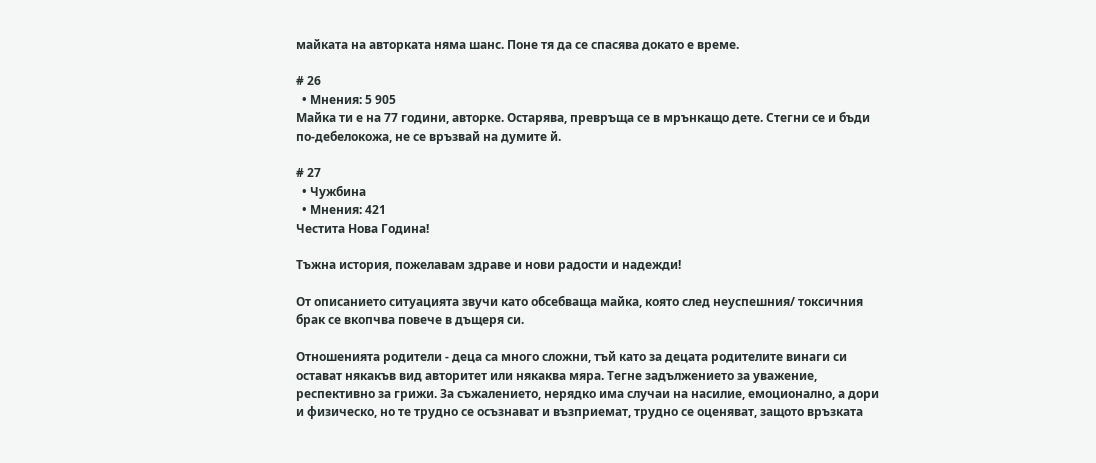майката на авторката няма шанс. Поне тя да се спасява докато е време.

# 26
  • Мнения: 5 905
Майка ти е на 77 години, авторке. Остарява, превръща се в мрънкащо дете. Стегни се и бъди по-дебелокожа, не се връзвай на думите й.

# 27
  • Чужбина
  • Мнения: 421
Честита Нова Година!

Тъжна история, пожелавам здраве и нови радости и надежди!

От описанието ситуацията звучи като обсебваща майка, която след неуспешния/ токсичния брак се вкопчва повече в дъщеря си.

Отношенията родители - деца са много сложни, тъй като за децата родителите винаги си остават някакъв вид авторитет или някаква мяра. Тегне задължението за уважение, респективно за грижи. За съжалението, нерядко има случаи на насилие, емоционално, а дори и физическо, но те трудно се осъзнават и възприемат, трудно се оценяват, защото връзката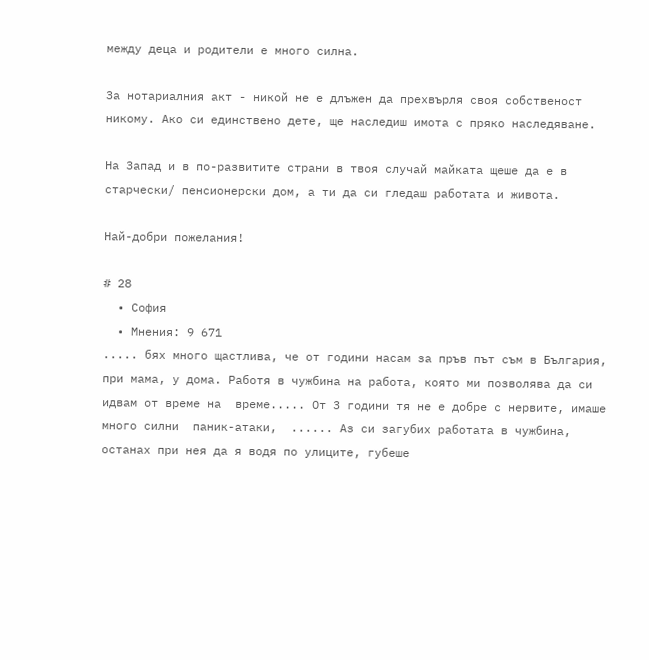между деца и родители е много силна.

За нотариалния акт - никой не е длъжен да прехвърля своя собственост никому. Ако си единствено дете, ще наследиш имота с пряко наследяване.

На Запад и в по-развитите страни в твоя случай майката щеше да е в старчески/ пенсионерски дом, а ти да си гледаш работата и живота.

Най-добри пожелания!

# 28
  • София
  • Мнения: 9 671
..... бях много щастлива, че от години насам за пръв път съм в България, при мама, у дома. Работя в чужбина на работа, която ми позволява да си идвам от време на  време..... От 3 години тя не е добре с нервите, имаше много силни  паник-атаки,  ...... Аз си загубих работата в чужбина, останах при нея да я водя по улиците, губеше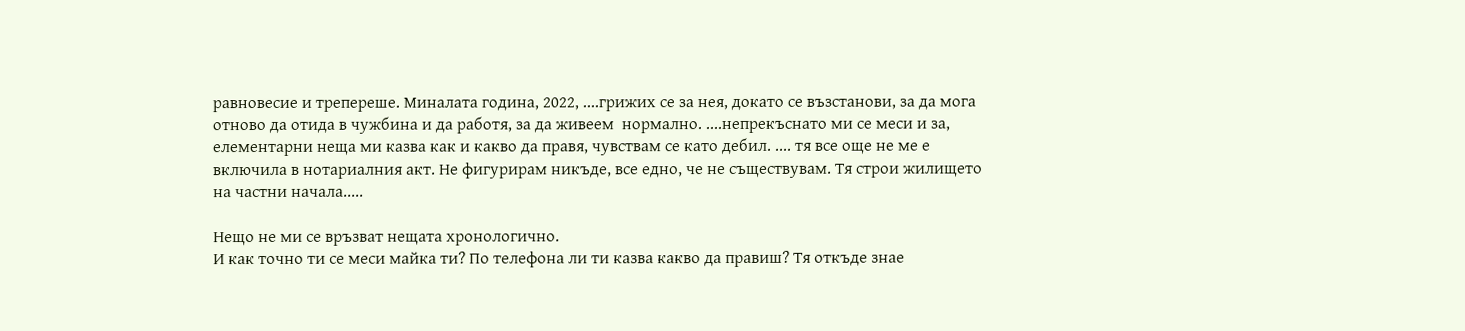равновесие и трепереше. Миналата година, 2022, ....грижих се за нея, докато се възстанови, за да мога отново да отида в чужбина и да работя, за да живеем  нормално. ....непрекъснато ми се меси и за, елементарни неща ми казва как и какво да правя, чувствам се като дебил. .... тя все още не ме е включила в нотариалния акт. Не фигурирам никъде, все едно, че не съществувам. Тя строи жилището на частни начала.....

Нещо не ми се връзват нещата хронологично.
И как точно ти се меси майка ти? По телефона ли ти казва какво да правиш? Тя откъде знае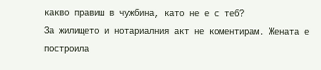какво правиш в чужбина, като не е с теб?
За жилището и нотариалния акт не коментирам. Жената е построила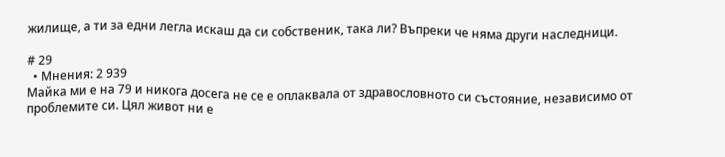жилище, а ти за едни легла искаш да си собственик, така ли? Въпреки че няма други наследници.

# 29
  • Мнения: 2 939
Майка ми е на 79 и никога досега не се е оплаквала от здравословното си състояние, независимо от проблемите си. Цял живот ни е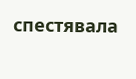спестявала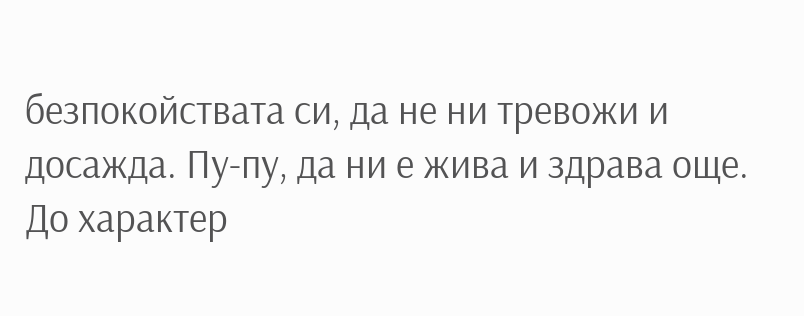безпокойствата си, да не ни тревожи и досажда. Пу-пу, да ни е жива и здрава още.
До характер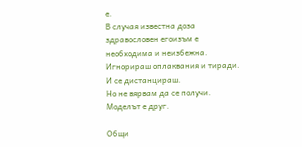е.
В случая известна доза здравословен егоизъм е необходима и неизбежна. Игнорираш оплаквания и тиради. И се дистанцираш.
Но не вярвам да се получи. Моделът е друг.

Общи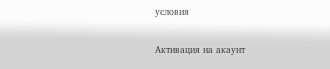условия

Активация на акаунт